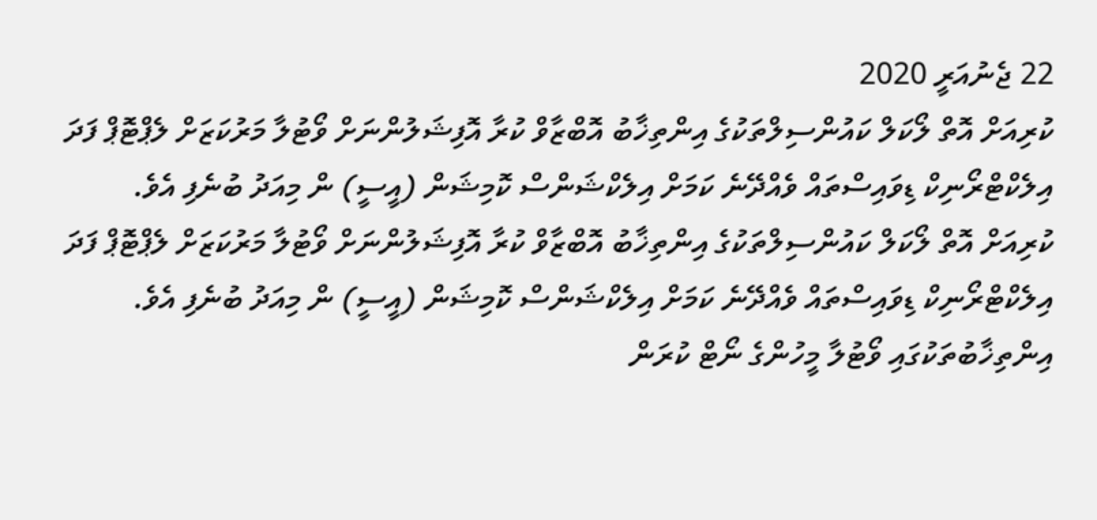22 ޖެނުއަރީ 2020
ކުރިއަށް އޮތް ލޯކަލް ކައުންސިލްތަކުގެ އިންތިޚާބު އޮބްޒާވް ކުރާ އޮފިޝަލުންނަށް ވޯޓުލާ މަރުކަޒަށް ލެޕްޓޮޕް ފަދަ އިލެކްޓްރޯނިކް ޑިވައިސްތައް ވެއްދޭނެ ކަމަށް އިލެކްޝަންސް ކޮމިޝަން (އީސީ) ން މިއަދު ބުނެފި އެވެ.
ކުރިއަށް އޮތް ލޯކަލް ކައުންސިލްތަކުގެ އިންތިޚާބު އޮބްޒާވް ކުރާ އޮފިޝަލުންނަށް ވޯޓުލާ މަރުކަޒަށް ލެޕްޓޮޕް ފަދަ އިލެކްޓްރޯނިކް ޑިވައިސްތައް ވެއްދޭނެ ކަމަށް އިލެކްޝަންސް ކޮމިޝަން (އީސީ) ން މިއަދު ބުނެފި އެވެ.
އިންތިޚާބުތަކުގައި ވޯޓުލާ މީހުންގެ ނޯޓް ކުރަން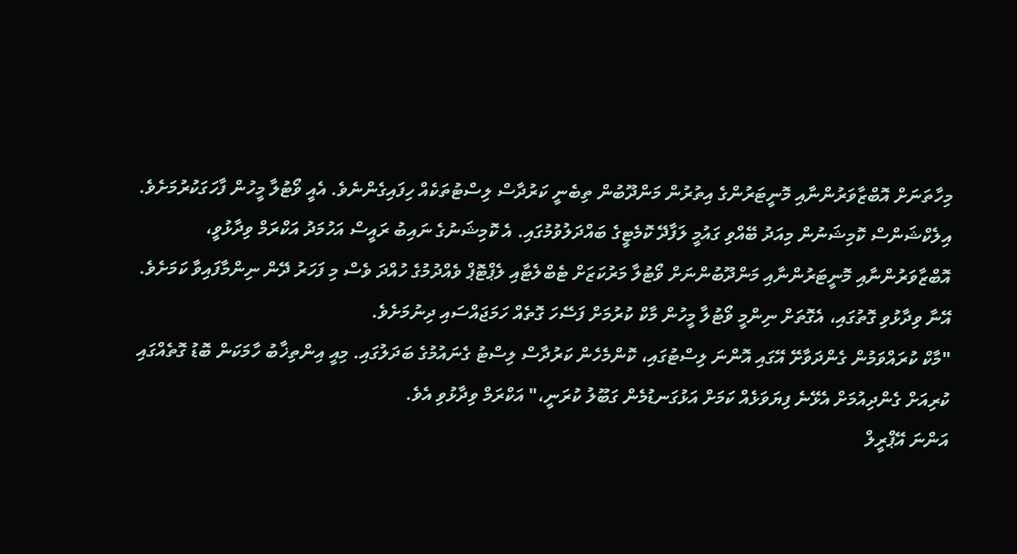މިހާތަނަށް އޮބްޒާވަރުންނާއި މޮނީޓަރުންގެ އިތުރުން މަންދޫބުން ތިބެނީ ކަރުދާސް ލިސްޓުތަކެއް ހިފައިގެންނެވެ. އެއީ ވޯޓުލާ މީހުން ފާހަގަކުރުމަށެވެ.
އިލެކްޝަންސް ކޮމިޝަނުން މިއަދު ބޭއްވި ގައުމީ ލަފާދޭ ކޮމެޓީގެ ބައްދަލުވުމުގައި. އެ ކޮމިޝަނުގެ ނައިބު ރައީސް އަހުމަދު އަކްރަމް ވިދާޅުވީ، އޮބްޒާވަރުންނާއި މޮނީޓަރުންނާއި މަންދޫބުންނަށް ވޯޓުލާ މަރުކަޒަށް ޓެބްލެޓާއި ލެޕްޓޮޕް ވެއްދުމުގެ ހުއްދަ ވެސް މި ފަހަރު ދޭން ނިންމާފައިވާ ކަމަށެވެ.
އޭނާ ވިދާޅުވި ގޮތުގައި، އެގޮތަށް ނިންމީ ވޯޓުލާ މީހުން މާކް ކުރުމަށް ފަސޭހަ ގޮތެއް ހަމަޖައްސައި ދިނުމަށެވެ.
"މާކް ކުރައްވަމުން ގެންދަވާށޭ އޭގައި އޮންނަ ލިސްޓުގައި، ކޮންމެހެން ކަރުދާސް ލިސްޓު ގެނައުމުގެ ބަދަލުގައި. މިއީ އިންތިޚާބު ހާމަކަން ބޮޑު ގޮތެއްގައި ކުރިއަށް ގެންދިއުމަށް އެޅޭނެ ފިޔަވަޅެއް ކަމަށް އަޅުގަނޑުމެން ގަބޫލު ކުރަނީ،" އަކްރަމް ވިދާޅުވި އެވެ.
އަންނަ އޭޕްރީލް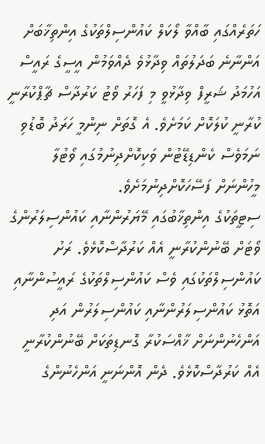ހަތަރެއްގައި ބާއްވާ ލޯކަލް ކައުންސިލްތަކުގެ އިންތިޚާބަށް އަންނާނެ ބަދަލުތައް ވިދާޅުވެ ދެއްވަމުން އީސީގެ ރައީސް އަހުމަދު ޝަރީފް ވިދާޅުވީ މި ފަހަރު ވޯޓު ކަރުދާސް ޗާޕްކުރާނީ ކުރާނީ ކުލަކޮށް ކަމަށެވެ. އެ ގޮތަށް ނިންމީ ހަރަދު ބޮޑުވި ނަމަވެސް ކެންޑިޑޭޓުން ވަކިކޮށްދިނުމުގައި ވޯޓުލާ މީހުންނަށް ފަސޭހަކޮށްދިނުމަށެވެ.
ސިޓީތަކުގެ އިންތިޚާބުގައި މޭޔަރުންނާއި ކައުންސިލަރުންގެ ވޯޓަށް ބޭނުންކުރާނީ އެއް ކަރުދާސްކޮޅެވެ. ރަށު ކައުންސިލްތަކުގައި ވެސް ކައުންސިލްތަކުގެ ރައީސުންނާއި އަތޮޅު ކައުންސިލަރުންނާއި ކައުންސިލަރުން އަދި އަންހެނުންނަށް ޚާއްސަކުރާ ގޮނޑިތަކަށް ބޭނުންކުރާނީ އެއް ކަރުދާސްކޮޅެވެ. ދެން އޮންނަނީ އަންހެނުންގެ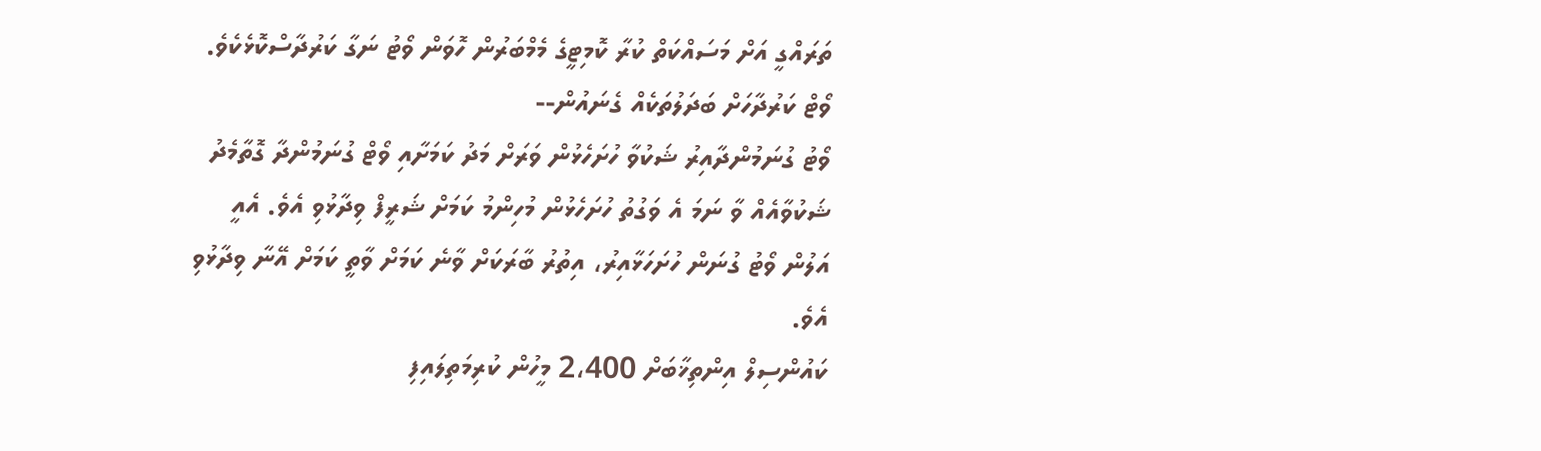ތަރައްގީ އަށް މަސައްކަތް ކުރާ ކޮމިޓީގެ މެމްބަރުން ހޮވަން ވޯޓު ނަގާ ކަރުދާސްކޮޅެކެވެ.
ވޯޓް ކަރުދާހަށް ބަދަލުތަކެއް ގެނައުން--
ވޯޓު ގުނަމުންދާއިރު ޝަކުވާ ހުށަހެޅުން ވަރަށް މަދު ކަމަށާއި ވޯޓް ގުނަމުންދާ ގޮތާމެދު ޝަކުވާއެއް ވާ ނަމަ އެ ވަގުތު ހުށަހެޅުން މުހިންމު ކަމަށް ޝަރީފް ވިދާޅުވި އެވެ. އެއީ އަލުން ވޯޓު ގުނަން ހުށަހަޅާއިރު، އިތުރު ބާރަކަށް ވާނެ ކަމަށް ވާތީ ކަމަށް އޭނާ ވިދާޅުވި އެވެ.
ކައުންސިލް އިންތިޚާބަށް 2،400 މީހުން ކުރިމަތިލައިފި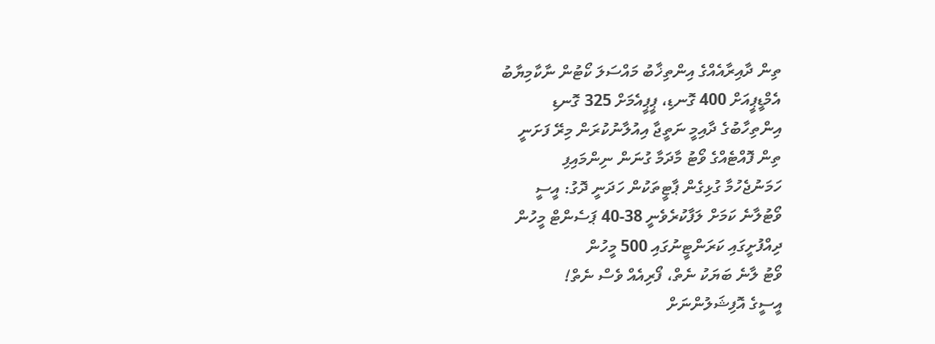ތިން ދާއިރާއެއްގެ އިންތިޚާބު މައްސަލަ ކޯޓުން ނާކާމިޔާބު
އެމްޑީޕީއަށް 400 ގޮނޑި، ޕީޕީއެމަށް 325 ގޮނޑި
އިންތިހާބުގެ ދާއިމީ ނަތީޖާ އިއުލާނުކުރަން މިރޭ ފަށަނީ
ތިން ފޮއްޓެއްގެ ވޯޓު މާދަމާ ގުނަން ނިންމައިފި
ހަމަނުޖެހުމާ ގުޅިގެން ޕާޓީތަކުން ހަދަނީ ދޮގު: އީސީ
ވޯޓުލާނެ ކަމަށް ލަފާކުރެވެނީ 38-40 ޕަސެންޓް މީހުން
ދިއްފުށީގައި ކަރަންޓީނުގައި 500 މީހުން
ވޯޓު ލާނެ ބަޔަކު ނެތް، ފޯރިއެއް ވެސް ނެތް!
އީސީގެ އޮފިޝަލުންނަށް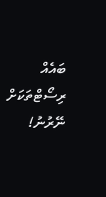ބައެއް ރިސޯޓްތަކަށް ނޭރުނު!